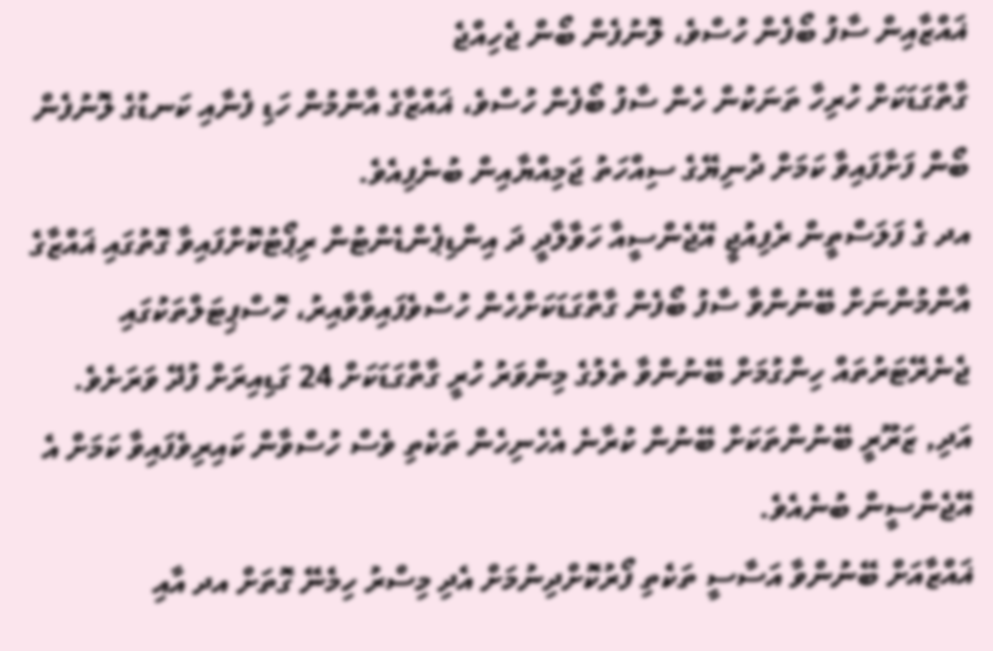ޣައްޒާއިން ސާފު ބޯފެން ހުސްވެ، ލޮނުފެން ބޯން ޖެހިއްޖެ
ގާތްގަޑަކަށް ހުރިހާ ތަނަކުން ހެން ސާފު ބޯފެން ހުސްވެ، ޣައްޒާގެ އާންމުން ހަޑި ފެނާއި ކަނޑުގެ ލޮނުފެން ބޯން ފަށާފައިވާ ކަމަށް ދުނިޔޭގެ ސިއްހަތު ޖަމިއްޔާއިން ބުނެފިއެވެ.
އދ ގެ ފަލަސްތީން ރެފިއުޖީ އޭޖެންސީއާ ހަވާލާދީ ދަ އިންޑިޕެންޑެންޓުން ރިޕޯޓުކޮށްފައިވާ ގޮތުގައި ޣައްޒާގެ އާންމުންނަށް ބޭނުންވާ ސާފު ބޯފެން ގާތްގަޑަކަށްހެން ހުސްވެފައިވާވާއިރު، ހޮސްޕިޓަލްތަކުގައި ޖެނެރޭޓަރުތައް ހިންގުމަށް ބޭނުންވާ ތެލުގެ މިންވަރު ހުރީ ގާތްގަޑަކަށް 24 ގަޑިއިރަށް ފުދޭ ވަރަށެވެ. އަދި, ޒަރޫރީ ބޭނުންތަކަށް ބޭނުން ކުރާނެ އެހެނިހެން ތަކެތި ވެސް ހުސްވާން ކައިރިވެފައިވާ ކަމަށް އެ އޭޖެންސީން ބުނެއެވެ.
ޣައްޒާއަށް ބޭނުންވާ އަސާސީ ތަކެތި ފޯރުކޮށްދިނުމަށް އެދި މިސްރު ހިމެނޭ ގޮތަށް އދ އާއި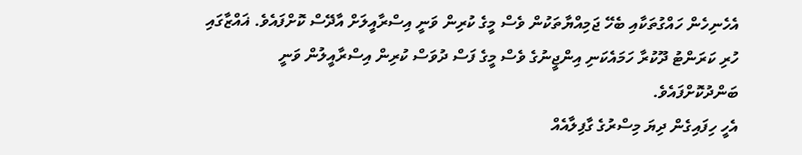އެހެނިހެން ހައްގުތަކާއި ބެހޭ ޖަމިއްޔާތަކުން ވެސް މީގެ ކުރިން ވަނީ އިސްރާއީލަށް އާދޭސް ކޮށްފައެވެ. ޣައްޒާގައި ހުރި ކަރަންޓު ދޫކުރާ ހަމައެކަނި އިންޖީނުގެ ވެސް މީގެ ފަސް ދުވަސް ކުރިން އިސްރާއީލުން ވަނީ ބަންދުކޮށްފައެވެ.
އެހީ ހިފައިގެން ދިޔަ މިސްރުގެ ގާފިލާއެއް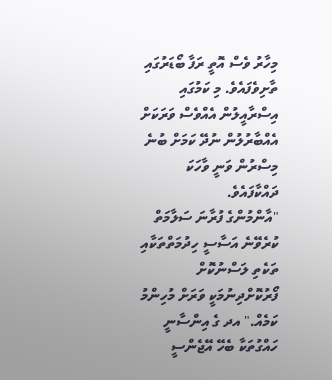މިހާރު ވެސް އޮތީ ރަފާ ބޯޑަރުގައި ތާށިވެފައެވެ. މި ކަމުގައި އިސްރާއީލުން އެއްވެސް ވަރަކަށް އެއްބާރުލުން ނުދޭ ކަމަށް ބުނެ މިސްރުން ވަނީ ވާހަކަ ދައްކާފައެވެ.
"އާންމުންގެ ފުރާނަ ސަލާމަތް ކުރެވޭނެ އަސާސީ ހިދުމަތްތަކާއި ތަކެތި ލަސްނުކޮށް ފޯރުކޮށްދިނުމަކީ ވަރަށް މުހިންމު ކަމެއް." އދ ގެ އިންސާނީ ހައްގުތަކާ ބެހޭ އޭޖެންސީ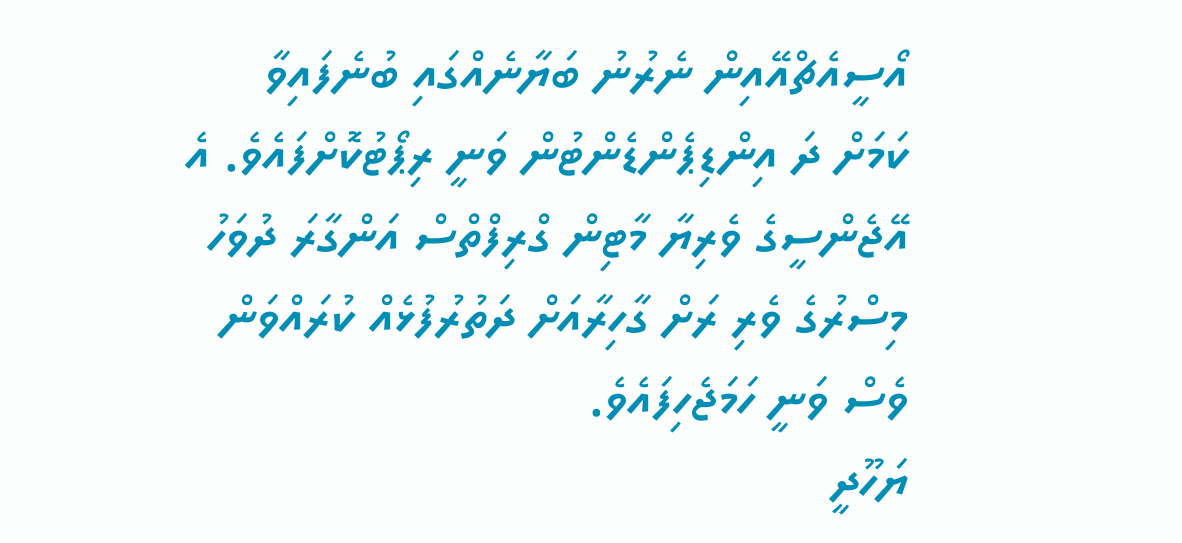އޯސީއެޗްއޭއިން ނެރުނު ބަޔާނެއްގައި ބުނެފައިވާ ކަމަށް ދަ އިންޑިޕެންޑެންޓުން ވަނީ ރިޕޯޓުކޮށްފައެވެ. އެ އޭޖެންސީގެ ވެރިޔާ މާޓިން ގްރިފްތްސް އަންގާރަ ދުވަހު މިސްރުގެ ވެރި ރަށް ގާހިރާއަށް ދަތުރުފުޅެއް ކުރައްވަން ވެސް ވަނީ ހަމަޖެހިފައެވެ.
ޔަހޫދީ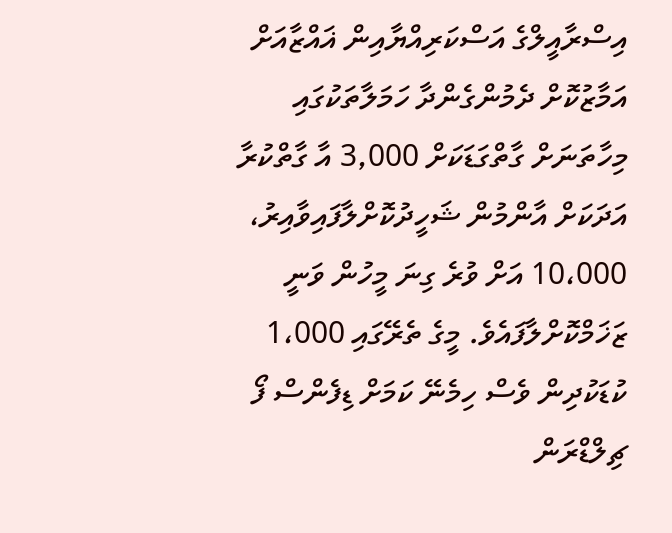އިސްރާއީލްގެ އަސްކަރިއްޔާއިން ޣައްޒާއަށް އަމާޒުކޮށް ދެމުންގެންދާ ހަމަލާތަކުގައި މިހާތަނަށް ގާތްގަޑަކަށް 3,000 އާ ގާތްކުރާ އަދަކަށް އާންމުން ޝަހީދުކޮށްލާފައިވާއިރު، 10،000 އަށް ވުރެ ގިނަ މީހުން ވަނީ ޒަޚަމްކޮށްލާފައެވެ. މީގެ ތެރޭގައި 1،000 ކުޑަކުދިން ވެސް ހިމެނޭ ކަމަށް ޑިފެންސް ފޯ ޗިލްޑްރަން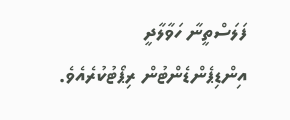ފަލަސްތީނާ ހަވާލާދީ އިންޑިޕެންޑެންޓުން ރިޕޯޓުކުރެއެވެ.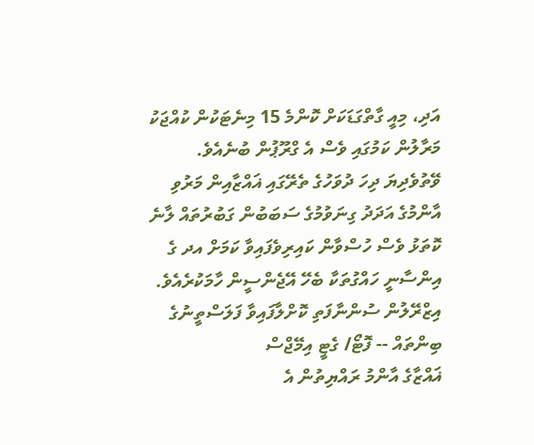އަދި، މިއީ ގާތްގަޑަކަށް ކޮންމެ 15 މިނެޓަކުން ކުއްޖަކު މަރާލުން ކަމުގައި ވެސް އެ ގްރޫޕުން ބުނެއެވެ.
ވޭތުވެދިޔަ ދިހަ ދުވަހުގެ ތެރޭގައި ޣައްޒާއިން މަރުވި އާންމުގެ އަދަދު ގިނަވުމުގެ ސަބަބުން ގަބުރުތައް ލާނެ ކޮތަޅު ވެސް ހުސްވާން ކައިރިވެފައިވާ ކަމަށް އދ ގެ އިންސާނީ ހައްގުތަކާ ބެހޭ އޭޖެންސީން ހާމަކުރެއެވެ.
އިޒްރޭލުން ސުންނާފަތި ކޮށްލާފައިވާ ފަލަސްތީނުގެ ބިންތައް -- ފޮޓޯ/ ގެޓީ އިމޭޖްސް
ޣައްޒާގެ އާންމު ރައްޔިތުން އެ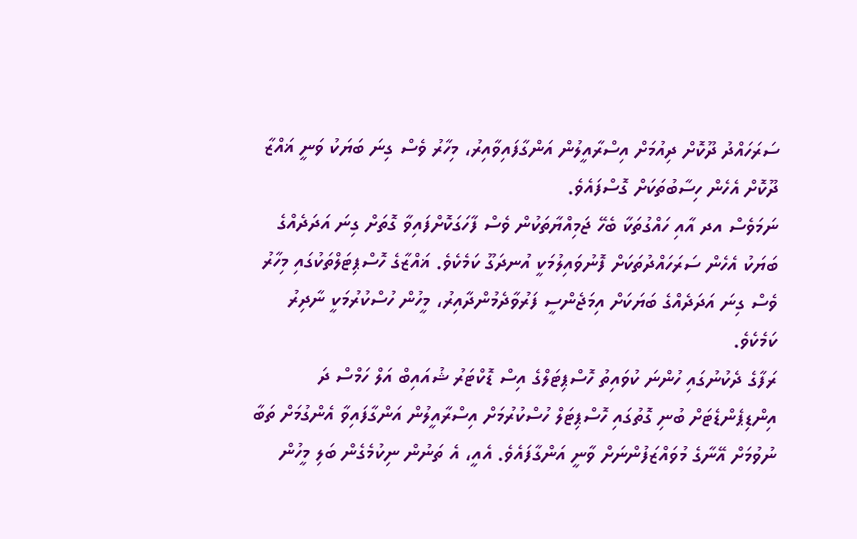ސަރަހައްދު ދޫކޮށް ދިއުމަށް އިސްރާއީލުން އަންގާފައިވާއިރު، މިހާރު ވެސް ގިނަ ބަޔަކު ވަނީ ޣައްޒާ ދޫކޮށް އެހެން ހިސާބުތަކަށް ގޮސްފައެވެ.
ނަމަވެސް އދ އާއި ހައްގުތަކާ ބެހޭ ޖަމިއްޔާތަކުން ވެސް ފާހަގަކޮށްފައިވާ ގޮތަށް ގިނަ އަދަދެއްގެ ބަޔަކު އެހެން ސަރަހައްދުތަކަށް ފޮނުވައިލުމަކީ އުނދަގޫ ކަމެކެވެ. ޣައްޒާގެ ހޮސްޕިޓަލްތަކުގައި މިހާރު ވެސް ގިނަ އަދަދެއްގެ ބަޔަކަށް އިމަޖެންސީ ފަރުވާދެމުންދާއިރު، މީހުން ހުސްކުރުމަކީ ނާދިރު ކަމެކެވެ.
ރަފާގެ ދެކުނުގައި ހުންނަ ކުވައިތު ހޮސްޕިޓަލްގެ އިސް ޑޮކްޓަރު ޝުއައިބް އަލް ހަމްސް ދަ އިންޑިޕެންޑެޓަށް ބުނި ގޮތުގައި ހޮސްޕިޓަލް ހުސްކުރުމަށް އިސްރާއީލުން އަންގާފައިވާ އެންގުމަށް ތަބާ ނުވުމަށް އޭނާގެ މުވައްޒަފުންނަށް ވާނީ އަންގާފައެވެ. އެއީ، އެ ތަނުން ނިކުމެގެން ބަލި މީހުން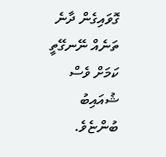ގޮވައިގެން ދާނެ ތަނެއް ނޭނގޭތީ ކަމަށް ވެސް ޝުއައިބު ބުންޏެވެ.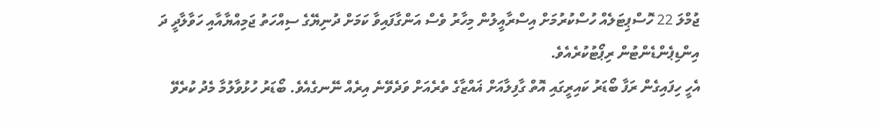ޖުމްލަ 22 ހޮސްޕިޓަލެއް ހުސްކުރުމަށް އިސްރާއީލުން މިހާރު ވެސް އަންގާފައިވާ ކަމަށް ދުނިޔޭގެ ސިއްހަތު ޖަމިއްޔާއާއި ހަވާލާދީ ދަ އިންޑިޕެންޑެންޓުން ރިޕޯޓުކުރެއެވެ.
އެހީ ހިފައިގެން ރަފާ ބޯޑަރު ކައިރީގައި އޮތް ގާފިލާއަށް ޣައްޒާގެ ތެރެއަށް ވަދެވޭނެ އިރެއް ނޭނގެއެވެ. ބޯޑަރު ހުޅުވާލުމާ މެދު ކުރެވޭ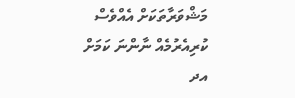މަޝްވަރާތަކަށް އެއްވެސް ކުރިއެރުމެއް ނާންނަ ކަމަށް އދ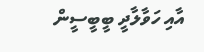އާއި ހަވާލާދީ ބީބީސީން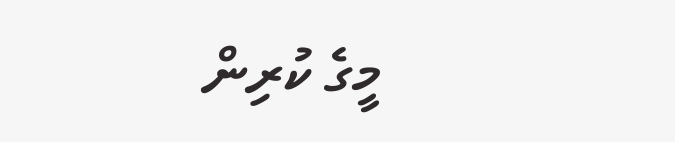މީގެ ކުރިން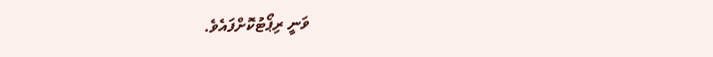ވަނީ ރިޕޯޓުކޮށްފައެވެ.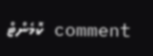comment ކޮމެންޓް